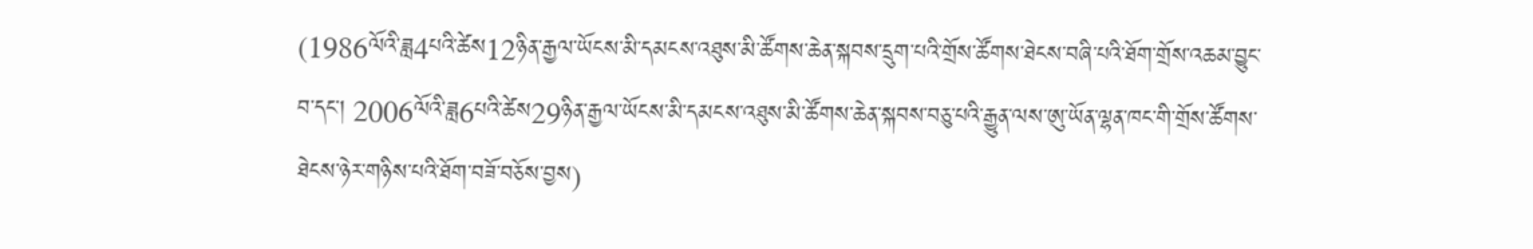(1986ལོའི་ཟླ4པའི་ཚེས12ཉིན་རྒྱལ་ཡོངས་མི་དམངས་འཐུས་མི་ཚོགས་ཆེན་སྐབས་དྲུག་པའི་གྲོས་ཚོགས་ཐེངས་བཞི་པའི་ཐོག་གྲོས་འཆམ་བྱུང་བ་དང་། 2006ལོའི་ཟླ6པའི་ཚེས29ཉིན་རྒྱལ་ཡོངས་མི་དམངས་འཐུས་མི་ཚོགས་ཆེན་སྐབས་བཅུ་པའི་རྒྱུན་ལས་ཨུ་ཡོན་ལྷན་ཁང་གི་གྲོས་ཚོགས་ཐེངས་ཉེར་གཉིས་པའི་ཐོག་བཟོ་བཅོས་བྱས)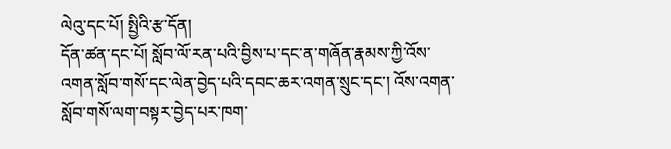ལེའུ་དང་པོ། སྤྱིའི་རྩ་དོན།
དོན་ཚན་དང་པོ། སློབ་ལོ་རན་པའི་བྱིས་པ་དང་ན་གཞོན་རྣམས་ཀྱི་འོས་འགན་སློབ་གསོ་དང་ལེན་བྱེད་པའི་དབང་ཆར་འགན་སྲུང་དང་། འོས་འགན་སློབ་གསོ་ལག་བསྟར་བྱེད་པར་ཁག་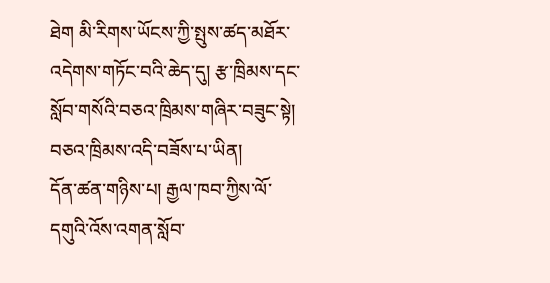ཐེག མི་རིགས་ཡོངས་ཀྱི་སྤུས་ཚད་མཐོར་འདེགས་གཏོང་བའི་ཆེད་དུ། རྩ་ཁྲིམས་དང་སློབ་གསོའི་བཅའ་ཁྲིམས་གཞིར་བཟུང་སྟེ། བཅའ་ཁྲིམས་འདི་བཟོས་པ་ཡིན།
དོན་ཚན་གཉིས་པ། རྒྱལ་ཁབ་ཀྱིས་ལོ་དགུའི་འོས་འགན་སློབ་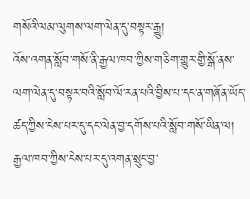གསོའི་ལམ་ལུགས་ལག་ལེན་དུ་བསྟར་རྒྱུ།
འོས་འགན་སློབ་གསོ་ནི་རྒྱལ་ཁབ་ཀྱིས་གཅིག་གྱུར་གྱི་སྒོ་ནས་ལག་ལེན་དུ་བསྟར་བའི་སློབ་ལོ་རན་པའི་བྱིས་པ་དང་ན་གཞོན་ཡོད་ཚད་ཀྱིས་ངེས་པར་དུ་དང་ལེན་བྱ་དགོས་པའི་སློབ་གསོ་ཡིན་ལ། རྒྱལ་ཁབ་ཀྱིས་ངེས་པར་དུ་འགན་སྲུང་བྱ་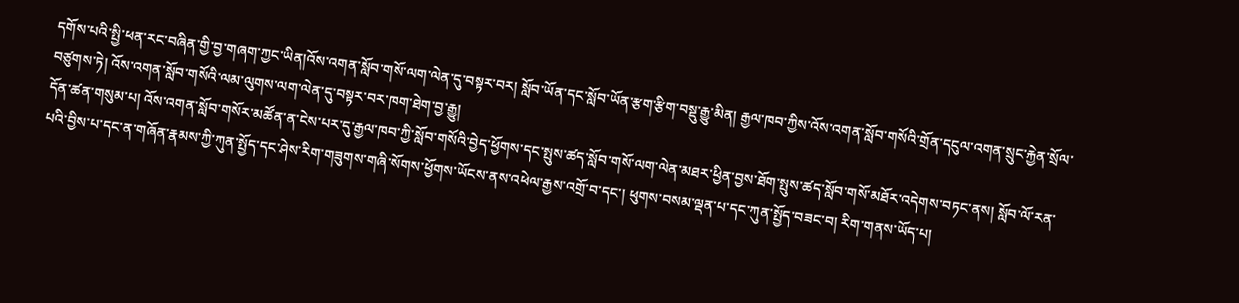དགོས་པའི་སྤྱི་ཕན་རང་བཞིན་གྱི་བྱ་གཞག་ཀྱང་ཡིན།འོས་འགན་སློབ་གསོ་ལག་ལེན་དུ་བསྟར་བར། སློབ་ཡོན་དང་སློབ་ཡོན་རྩག་རྩིག་བསྡུ་རྒྱུ་མིན། རྒྱལ་ཁབ་ཀྱིས་འོས་འགན་སློབ་གསོའི་གྲོན་དངུལ་འགན་སྲུང་རྐྱེན་སྲོལ་བཙུགས་ཏེ། འོས་འགན་སློབ་གསོའི་ལམ་ལུགས་ལག་ལེན་དུ་བསྟར་བར་ཁག་ཐེག་བྱ་རྒྱུ།
དོན་ཚན་གསུམ་པ། འོས་འགན་སློབ་གསོར་མཚོན་ན་ངེས་པར་དུ་རྒྱལ་ཁབ་ཀྱི་སློབ་གསོའི་བྱེད་ཕྱོགས་དང་སྤུས་ཚད་སློབ་གསོ་ལག་ལེན་མཐར་ཕྱིན་བྱས་ཐོག་སྤུས་ཚད་སློབ་གསོ་མཐོར་འདེགས་བཏང་ནས། སློབ་ལོ་རན་པའི་བྱིས་པ་དང་ན་གཞོན་རྣམས་ཀྱི་ཀུན་སྤྱོད་དང་ཤེས་རིག་གཟུགས་གཞི་སོགས་ཕྱོགས་ཡོངས་ནས་འཕེལ་རྒྱས་འགྲོ་བ་དང་། ཕུགས་བསམ་ལྡན་པ་དང་ཀུན་སྤྱོད་བཟང་བ། རིག་གནས་ཡོད་པ།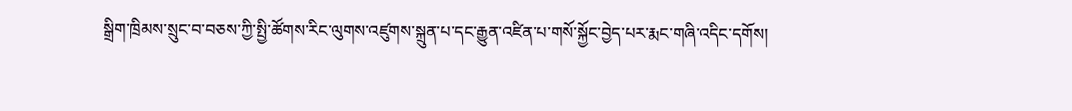སྒྲིག་ཁྲིམས་སྲུང་བ་བཅས་ཀྱི་སྤྱི་ཚོགས་རིང་ལུགས་འཛུགས་སྐྲུན་པ་དང་རྒྱུན་འཛིན་པ་གསོ་སྐྱོང་བྱེད་པར་རྨང་གཞི་འདིང་དགོས།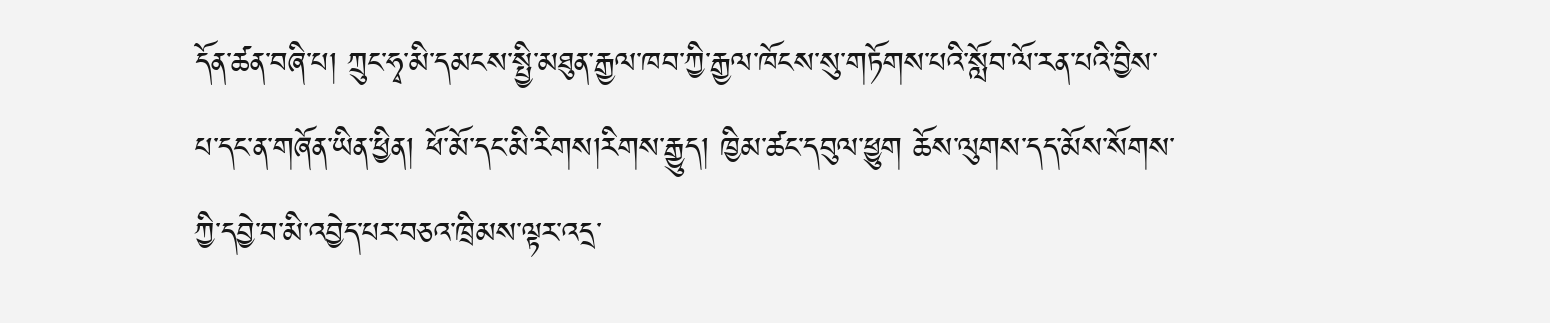དོན་ཚན་བཞི་པ། ཀྲུང་ཧྭ་མི་དམངས་སྤྱི་མཐུན་རྒྱལ་ཁབ་ཀྱི་རྒྱལ་ཁོངས་སུ་གཏོགས་པའི་སློབ་ལོ་རན་པའི་བྱིས་པ་དང་ན་གཞོན་ཡིན་ཕྱིན། ཕོ་མོ་དང་མི་རིགས།རིགས་རྒྱུད། ཁྱིམ་ཚང་དབུལ་ཕྱུག ཆོས་ལུགས་དད་མོས་སོགས་ཀྱི་དབྱེ་བ་མི་འབྱེད་པར་བཅའ་ཁྲིམས་ལྟར་འདྲ་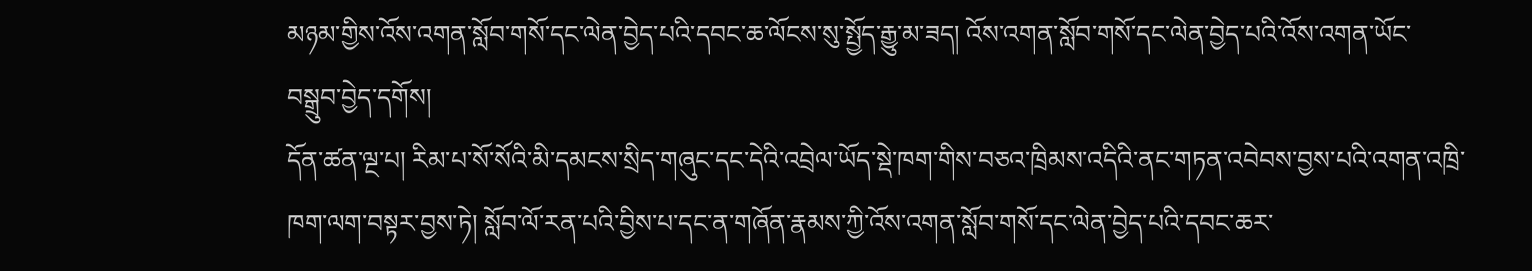མཉམ་གྱིས་འོས་འགན་སློབ་གསོ་དང་ལེན་བྱེད་པའི་དབང་ཆ་ལོངས་སུ་སྤྱོད་རྒྱུ་མ་ཟད། འོས་འགན་སློབ་གསོ་དང་ལེན་བྱེད་པའི་འོས་འགན་ཡོང་བསྒྲུབ་བྱེད་དགོས།
དོན་ཚན་ལྔ་པ། རིམ་པ་སོ་སོའི་མི་དམངས་སྲིད་གཞུང་དང་དེའི་འབྲེལ་ཡོད་སྡེ་ཁག་གིས་བཅའ་ཁྲིམས་འདིའི་ནང་གཏན་འབེབས་བྱས་པའི་འགན་འཁྲི་ཁག་ལག་བསྟར་བྱས་ཏེ། སློབ་ལོ་རན་པའི་བྱིས་པ་དང་ན་གཞོན་རྣམས་ཀྱི་འོས་འགན་སློབ་གསོ་དང་ལེན་བྱེད་པའི་དབང་ཆར་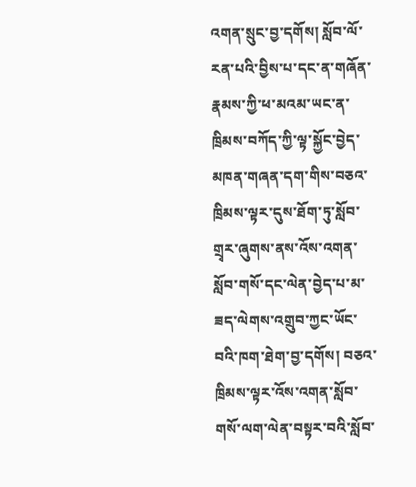འགན་སྲུང་བྱ་དགོས། སློབ་ལོ་རན་པའི་བྱིས་པ་དང་ན་གཞོན་རྣམས་ཀྱི་ཕ་མའམ་ཡང་ན་ཁྲིམས་བཀོད་ཀྱི་ལྟ་སྐྱོང་བྱེད་མཁན་གཞན་དག་གིས་བཅའ་ཁྲིམས་ལྟར་དུས་ཐོག་ཏུ་སློབ་གྲྭར་ཞུགས་ནས་འོས་འགན་སློབ་གསོ་དང་ལེན་བྱེད་པ་མ་ཟད་ལེགས་འགྲུབ་ཀྱང་ཡོང་བའི་ཁག་ཐེག་བྱ་དགོས། བཅའ་ཁྲིམས་ལྟར་འོས་འགན་སློབ་གསོ་ལག་ལེན་བསྟར་བའི་སློབ་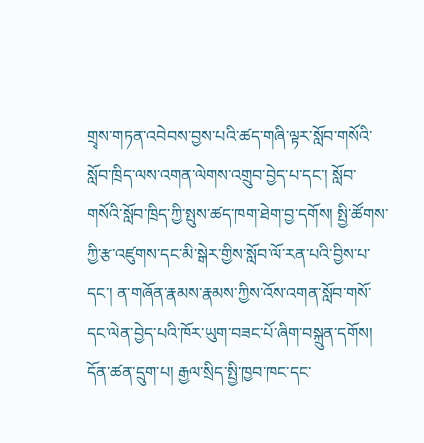གྲྭས་གཏན་འབེབས་བྱས་པའི་ཚད་གཞི་ལྟར་སློབ་གསོའི་སློབ་ཁྲིད་ལས་འགན་ལེགས་འགྲུབ་བྱེད་པ་དང་། སློབ་གསོའི་སློབ་ཁྲིད་ཀྱི་སྤུས་ཚད་ཁག་ཐེག་བྱ་དགོས། སྤྱི་ཚོགས་ཀྱི་རྩ་འཛུགས་དང་མི་སྒེར་གྱིས་སློབ་ལོ་རན་པའི་བྱིས་པ་དང་། ན་གཞོན་རྣམས་རྣམས་ཀྱིས་འོས་འགན་སློབ་གསོ་དང་ལེན་བྱེད་པའི་ཁོར་ཡུག་བཟང་པོ་ཞིག་བསྐྲུན་དགོས།
དོན་ཚན་དྲུག་པ། རྒྱལ་སྲིད་སྤྱི་ཁྱབ་ཁང་དང་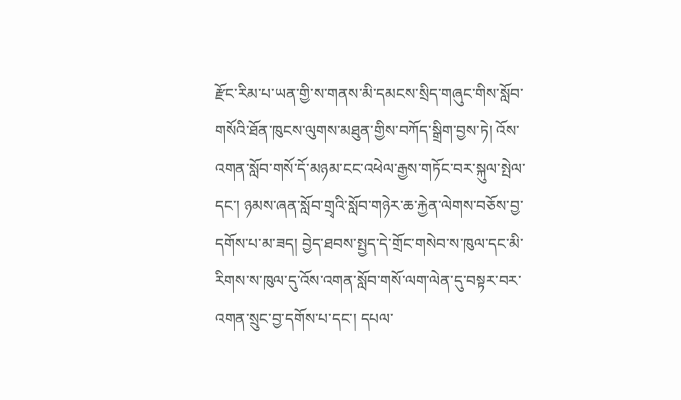རྫོང་རིམ་པ་ཡན་གྱི་ས་གནས་མི་དམངས་སྲིད་གཞུང་གིས་སློབ་གསོའི་ཐོན་ཁུངས་ལུགས་མཐུན་གྱིས་བཀོད་སྒྲིག་བྱས་ཏེ། འོས་འགན་སློབ་གསོ་དོ་མཉམ་ངང་འཕེལ་རྒྱས་གཏོང་བར་སྐུལ་སྤེལ་དང་། ཉམས་ཞན་སློབ་གྲྭའི་སློབ་གཉེར་ཆ་རྐྱེན་ལེགས་བཅོས་བྱ་དགོས་པ་མ་ཟད། བྱེད་ཐབས་སྤྱད་དེ་གྲོང་གསེབ་ས་ཁུལ་དང་མི་རིགས་ས་ཁུལ་དུ་འོས་འགན་སློབ་གསོ་ལག་ལེན་དུ་བསྟར་བར་འགན་སྲུང་བྱ་དགོས་པ་དང་། དཔལ་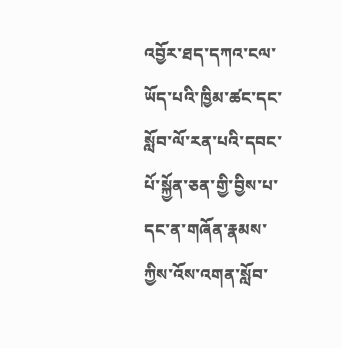འབྱོར་ཐད་དཀའ་ངལ་ཡོད་པའི་ཁྱིམ་ཚང་དང་སློབ་ལོ་རན་པའི་དབང་པོ་སྐྱོན་ཅན་གྱི་བྱིས་པ་དང་ན་གཞོན་རྣམས་ཀྱིས་འོས་འགན་སློབ་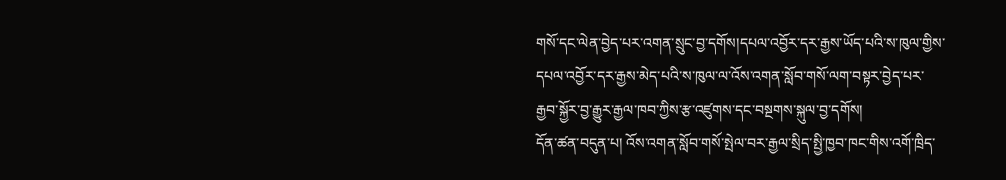གསོ་དང་ལེན་བྱེད་པར་འགན་སྲུང་བྱ་དགོས།དཔལ་འབྱོར་དར་རྒྱས་ཡོད་པའི་ས་ཁུལ་གྱིས་དཔལ་འབྱོར་དར་རྒྱས་མེད་པའི་ས་ཁུལ་ལ་འོས་འགན་སློབ་གསོ་ལག་བསྟར་བྱེད་པར་རྒྱབ་སྐྱོར་བྱ་རྒྱུར་རྒྱལ་ཁབ་ཀྱིས་རྩ་འཛུགས་དང་བསྔགས་སྐུལ་བྱ་དགོས།
དོན་ཚན་བདུན་པ། འོས་འགན་སློབ་གསོ་སྤེལ་བར་རྒྱལ་སྲིད་སྤྱི་ཁྱབ་ཁང་གིས་འགོ་ཁྲིད་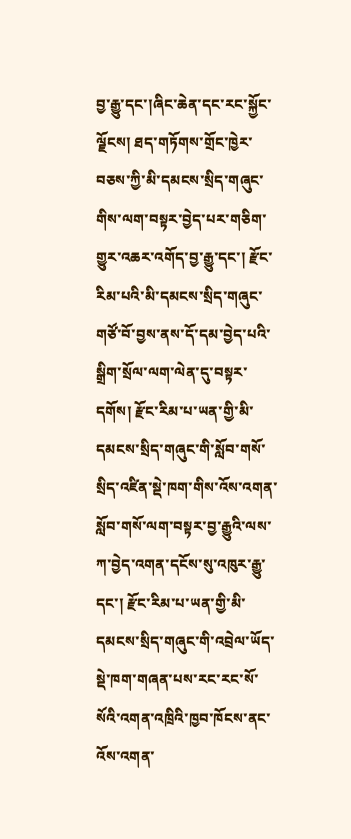བྱ་རྒྱུ་དང་།ཞིང་ཆེན་དང་རང་སྐྱོང་ལྗོངས། ཐད་གཏོགས་གྲོང་ཁྱེར་བཅས་ཀྱི་མི་དམངས་སྲིད་གཞུང་གིས་ལག་བསྟར་བྱེད་པར་གཅིག་གྱུར་འཆར་འགོད་བྱ་རྒྱུ་དང་། རྫོང་རིམ་པའི་མི་དམངས་སྲིད་གཞུང་གཙོ་བོ་བྱས་ནས་དོ་དམ་བྱེད་པའི་སྒྲིག་སྲོལ་ལག་ལེན་དུ་བསྟར་དགོས། རྫོང་རིམ་པ་ཡན་གྱི་མི་དམངས་སྲིད་གཞུང་གི་སློབ་གསོ་སྲིད་འཛིན་སྡེ་ཁག་གིས་འོས་འགན་སློབ་གསོ་ལག་བསྟར་བྱ་རྒྱུའི་ལས་ཀ་བྱེད་འགན་དངོས་སུ་འཁུར་རྒྱུ་དང་། རྫོང་རིམ་པ་ཡན་གྱི་མི་དམངས་སྲིད་གཞུང་གི་འབྲེལ་ཡོད་སྡེ་ཁག་གཞན་པས་རང་རང་སོ་སོའི་འགན་འཁྲིའི་ཁྱབ་ཁོངས་ནང་འོས་འགན་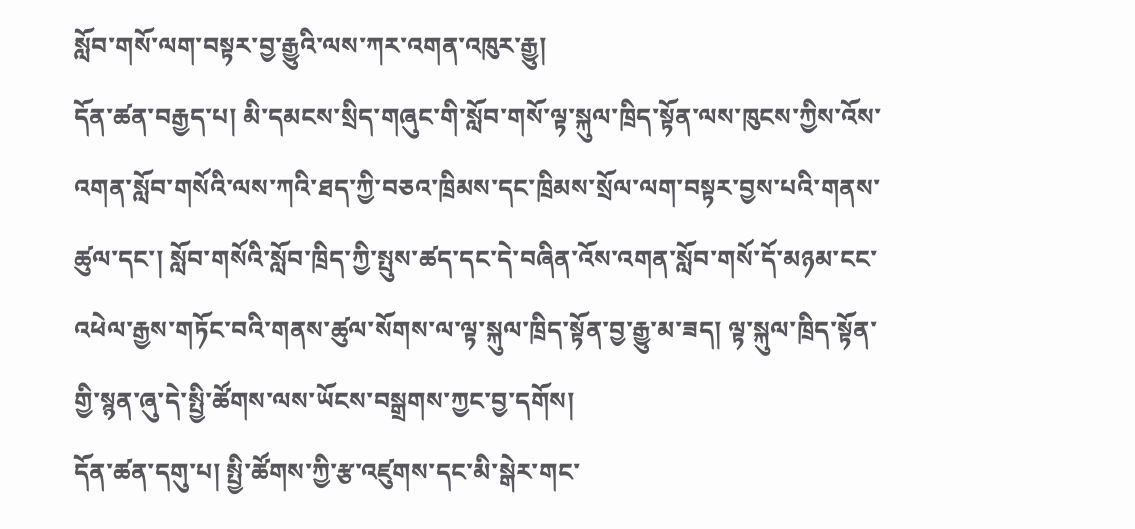སློབ་གསོ་ལག་བསྟར་བྱ་རྒྱུའི་ལས་ཀར་འགན་འཁུར་རྒྱུ།
དོན་ཚན་བརྒྱད་པ། མི་དམངས་སྲིད་གཞུང་གི་སློབ་གསོ་ལྟ་སྐུལ་ཁྲིད་སྟོན་ལས་ཁུངས་ཀྱིས་འོས་འགན་སློབ་གསོའི་ལས་ཀའི་ཐད་ཀྱི་བཅའ་ཁྲིམས་དང་ཁྲིམས་སྲོལ་ལག་བསྟར་བྱས་པའི་གནས་ཚུལ་དང་། སློབ་གསོའི་སློབ་ཁྲིད་ཀྱི་སྤུས་ཚད་དང་དེ་བཞིན་འོས་འགན་སློབ་གསོ་དོ་མཉམ་ངང་འཕེལ་རྒྱས་གཏོང་བའི་གནས་ཚུལ་སོགས་ལ་ལྟ་སྐུལ་ཁྲིད་སྟོན་བྱ་རྒྱུ་མ་ཟད། ལྟ་སྐུལ་ཁྲིད་སྟོན་གྱི་སྙན་ཞུ་དེ་སྤྱི་ཚོགས་ལས་ཡོངས་བསྒྲགས་ཀྱང་བྱ་དགོས།
དོན་ཚན་དགུ་པ། སྤྱི་ཚོགས་ཀྱི་རྩ་འཛུགས་དང་མི་སྒེར་གང་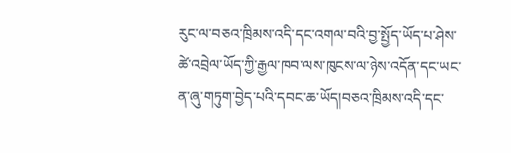རུང་ལ་བཅའ་ཁྲིམས་འདི་དང་འགལ་བའི་བྱ་སྤྱོད་ཡོད་པ་ཤེས་ཚེ་འབྲེལ་ཡོད་ཀྱི་རྒྱལ་ཁབ་ལས་ཁུངས་ལ་ཉེས་འདོན་དང་ཡང་ན་ཞུ་གཏུག་བྱེད་པའི་དབང་ཆ་ཡོད།བཅའ་ཁྲིམས་འདི་དང་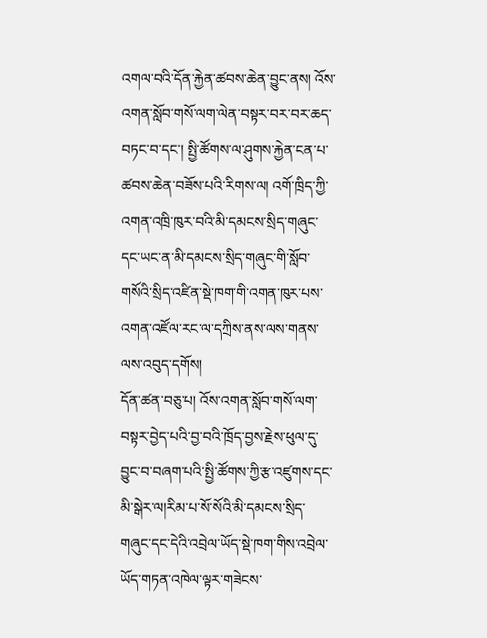འགལ་བའི་དོན་རྐྱེན་ཚབས་ཆེན་བྱུང་ནས། འོས་འགན་སློབ་གསོ་ལག་ལེན་བསྟར་བར་བར་ཆད་བཏང་བ་དང་། སྤྱི་ཚོགས་ལ་ཤུགས་རྐྱེན་ངན་པ་ཚབས་ཆེན་བཟོས་པའི་རིགས་ལ། འགོ་ཁྲིད་ཀྱི་འགན་འཁྲི་ཁུར་བའི་མི་དམངས་སྲིད་གཞུང་དང་ཡང་ན་མི་དམངས་སྲིད་གཞུང་གི་སློབ་གསོའི་སྲིད་འཛིན་སྡེ་ཁག་གི་འགན་ཁུར་པས་འགན་འཛོལ་རང་ལ་དཀྲིས་ནས་ལས་གནས་ལས་འབུད་དགོས།
དོན་ཚན་བཅུ་པ། འོས་འགན་སློབ་གསོ་ལག་བསྟར་བྱེད་པའི་བྱ་བའི་ཁྲོད་བྱས་རྗེས་ཕུལ་དུ་བྱུང་བ་བཞག་པའི་སྤྱི་ཚོགས་ཀྱི་རྩ་འཛུགས་དང་མི་སྒེར་ལ།རིམ་པ་སོ་སོའི་མི་དམངས་སྲིད་གཞུང་དང་དེའི་འབྲེལ་ཡོད་སྡེ་ཁག་གིས་འབྲེལ་ཡོད་གཏན་འཁེལ་ལྟར་གཟེངས་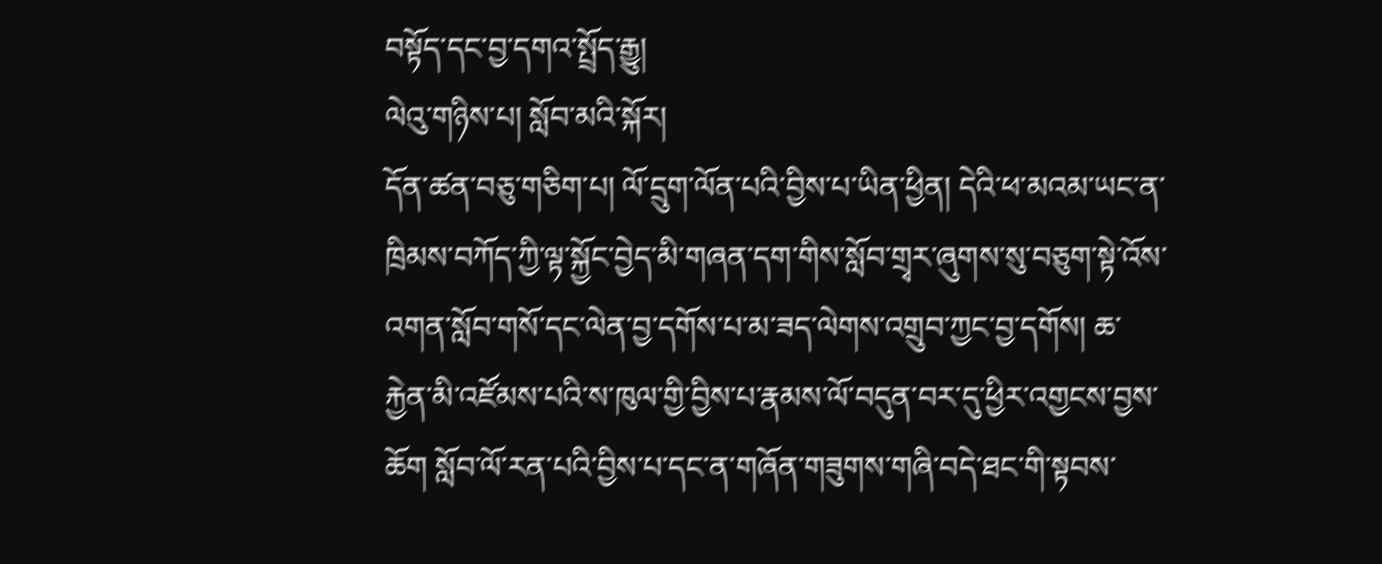བསྟོད་དང་བྱ་དགའ་སྤྲོད་རྒྱུ།
ལེའུ་གཉིས་པ། སློབ་མའི་སྐོར།
དོན་ཚན་བཅུ་གཅིག་པ། ལོ་དྲུག་ལོན་པའི་བྱིས་པ་ཡིན་ཕྱིན། དེའི་ཕ་མའམ་ཡང་ན་ཁྲིམས་བཀོད་ཀྱི་ལྟ་སྐྱོང་བྱེད་མི་གཞན་དག་གིས་སློབ་གྲྭར་ཞུགས་སུ་བཅུག་སྟེ་འོས་འགན་སློབ་གསོ་དང་ལེན་བྱ་དགོས་པ་མ་ཟད་ལེགས་འགྲུབ་ཀྱང་བྱ་དགོས། ཆ་རྐྱེན་མི་འཛོམས་པའི་ས་ཁུལ་གྱི་བྱིས་པ་རྣམས་ལོ་བདུན་བར་དུ་ཕྱིར་འགྱངས་བྱས་ཆོག སློབ་ལོ་རན་པའི་བྱིས་པ་དང་ན་གཞོན་གཟུགས་གཞི་བདེ་ཐང་གི་སྟབས་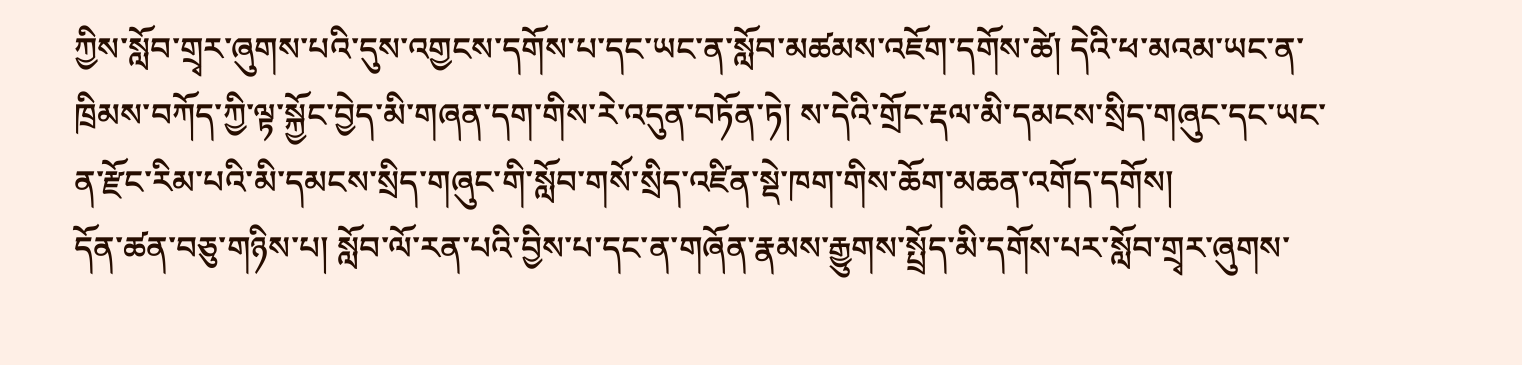ཀྱིས་སློབ་གྲྭར་ཞུགས་པའི་དུས་འགྱངས་དགོས་པ་དང་ཡང་ན་སློབ་མཚམས་འཇོག་དགོས་ཚེ། དེའི་ཕ་མའམ་ཡང་ན་ཁྲིམས་བཀོད་ཀྱི་ལྟ་སྐྱོང་བྱེད་མི་གཞན་དག་གིས་རེ་འདུན་བཏོན་ཏེ། ས་དེའི་གྲོང་རྡལ་མི་དམངས་སྲིད་གཞུང་དང་ཡང་ན་རྫོང་རིམ་པའི་མི་དམངས་སྲིད་གཞུང་གི་སློབ་གསོ་སྲིད་འཛིན་སྡེ་ཁག་གིས་ཆོག་མཆན་འགོད་དགོས།
དོན་ཚན་བཅུ་གཉིས་པ། སློབ་ལོ་རན་པའི་བྱིས་པ་དང་ན་གཞོན་རྣམས་རྒྱུགས་སྤྲོད་མི་དགོས་པར་སློབ་གྲྭར་ཞུགས་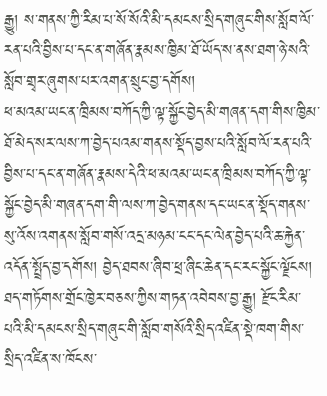རྒྱུ། ས་གནས་ཀྱི་རིམ་པ་སོ་སོའི་མི་དམངས་སྲིད་གཞུང་གིས་སློབ་ལོ་རན་པའི་བྱིས་པ་དང་ན་གཞོན་རྣམས་ཁྱིམ་ཐོ་ཡོད་ས་ནས་ཐག་ཉེ་སའི་སློབ་གྲྭར་ཞུགས་པར་འགན་སྲུང་བྱ་དགོས།
ཕ་མའམ་ཡང་ན་ཁྲིམས་བཀོད་ཀྱི་ལྟ་སྐྱོང་བྱེད་མི་གཞན་དག་གིས་ཁྱིམ་ཐོ་མེད་སར་ལས་ཀ་བྱེད་པའམ་གནས་སྡོད་བྱས་པའི་སློབ་ལོ་རན་པའི་བྱིས་པ་དང་ན་གཞོན་རྣམས་དེའི་ཕ་མའམ་ཡང་ན་ཁྲིམས་བཀོད་ཀྱི་ལྟ་སྐྱོང་བྱེད་མི་གཞན་དག་གི་ལས་ཀ་བྱེད་གནས་དང་ཡང་ན་སྡོད་གནས་སུ་འོས་འགནས་སློབ་གསོ་འདྲ་མཉམ་ངང་དང་ལེན་བྱེད་པའི་ཆ་རྐྱེན་འདོན་སྤྲོད་བྱ་དགོས། བྱེད་ཐབས་ཞིབ་ཕྲ་ཞིང་ཆེན་དང་རང་སྐྱོང་ལྗོངས། ཐད་གཏོགས་གྲོང་ཁྱེར་བཅས་ཀྱིས་གཏན་འབེབས་བྱ་རྒྱུ། རྫོང་རིམ་པའི་མི་དམངས་སྲིད་གཞུང་གི་སློབ་གསོའི་སྲིད་འཛིན་སྡེ་ཁག་གིས་སྲིད་འཛིན་ས་ཁོངས་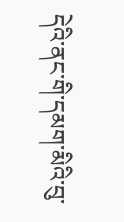དེའི་ནང་གི་དམག་མིའི་བུ་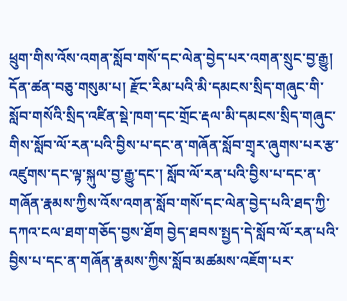ཕྲུག་གིས་འོས་འགན་སློབ་གསོ་དང་ལེན་བྱེད་པར་འགན་སྲུང་བྱ་རྒྱུ།
དོན་ཚན་བཅུ་གསུམ་པ། རྫོང་རིམ་པའི་མི་དམངས་སྲིད་གཞུང་གི་སློབ་གསོའི་སྲིད་འཛིན་སྡེ་ཁག་དང་གྲོང་རྡལ་མི་དམངས་སྲིད་གཞུང་གིས་སློབ་ལོ་རན་པའི་བྱིས་པ་དང་ན་གཞོན་སློབ་གྲྭར་ཞུགས་པར་རྩ་འཛུགས་དང་ལྟ་སྐུལ་བྱ་རྒྱུ་དང་། སློབ་ལོ་རན་པའི་བྱིས་པ་དང་ན་གཞོན་རྣམས་ཀྱིས་འོས་འགན་སློབ་གསོ་དང་ལེན་བྱེད་པའི་ཐད་ཀྱི་དཀའ་ངལ་ཐག་གཅོད་བྱས་ཐོག བྱེད་ཐབས་སྤྱད་དེ་སློབ་ལོ་རན་པའི་བྱིས་པ་དང་ན་གཞོན་རྣམས་ཀྱིས་སློབ་མཚམས་འཇོག་པར་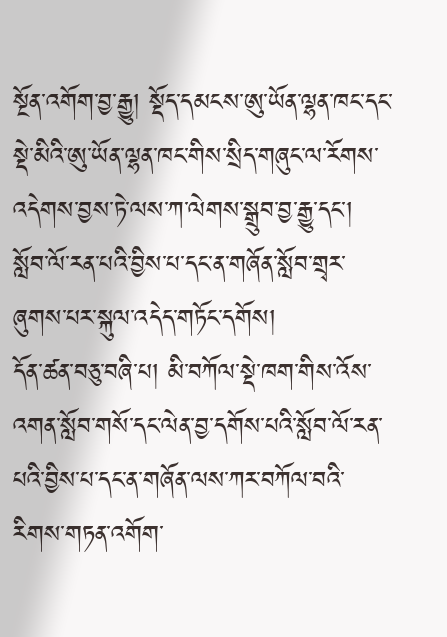སྔོན་འགོག་བྱ་རྒྱུ། སྡོད་དམངས་ཨུ་ཡོན་ལྷན་ཁང་དང་སྡེ་མིའི་ཨུ་ཡོན་ལྷན་ཁང་གིས་སྲིད་གཞུང་ལ་རོགས་འདེགས་བྱས་ཏེ་ལས་ཀ་ལེགས་སྒྲུབ་བྱ་རྒྱུ་དང་། སློབ་ལོ་རན་པའི་བྱིས་པ་དང་ན་གཞོན་སློབ་གྲྭར་ཞུགས་པར་སྐུལ་འདེད་གཏོང་དགོས།
དོན་ཚན་བཅུ་བཞི་པ། མི་བཀོལ་སྡེ་ཁག་གིས་འོས་འགན་སློབ་གསོ་དང་ལེན་བྱ་དགོས་པའི་སློབ་ལོ་རན་པའི་བྱིས་པ་དང་ན་གཞོན་ལས་ཀར་བཀོལ་བའི་རིགས་གཏན་འགོག་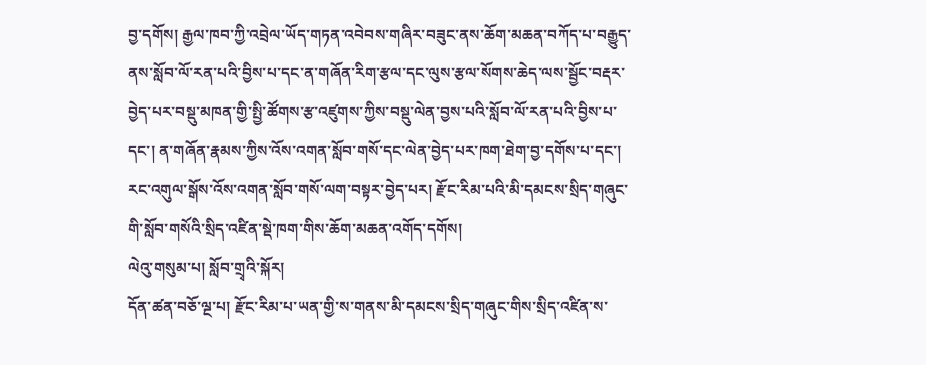བྱ་དགོས། རྒྱལ་ཁབ་ཀྱི་འབྲེལ་ཡོད་གཏན་འབེབས་གཞིར་བཟུང་ནས་ཆོག་མཆན་བཀོད་པ་བརྒྱུད་ནས་སློབ་ལོ་རན་པའི་བྱིས་པ་དང་ན་གཞོན་རིག་རྩལ་དང་ལུས་རྩལ་སོགས་ཆེད་ལས་སྦྱོང་བརྡར་བྱེད་པར་བསྡུ་མཁན་གྱི་སྤྱི་ཚོགས་རྩ་འཛུགས་ཀྱིས་བསྡུ་ལེན་བྱས་པའི་སློབ་ལོ་རན་པའི་བྱིས་པ་དང་། ན་གཞོན་རྣམས་ཀྱིས་འོས་འགན་སློབ་གསོ་དང་ལེན་བྱེད་པར་ཁག་ཐེག་བྱ་དགོས་པ་དང་། རང་འགུལ་སྒོས་འོས་འགན་སློབ་གསོ་ལག་བསྟར་བྱེད་པར། རྫོང་རིམ་པའི་མི་དམངས་སྲིད་གཞུང་གི་སློབ་གསོའི་སྲིད་འཛིན་སྡེ་ཁག་གིས་ཆོག་མཆན་འགོད་དགོས།
ལེའུ་གསུམ་པ། སློབ་གྲྭའི་སྐོར།
དོན་ཚན་བཅོ་ལྔ་པ། རྫོང་རིམ་པ་ཡན་གྱི་ས་གནས་མི་དམངས་སྲིད་གཞུང་གིས་སྲིད་འཛིན་ས་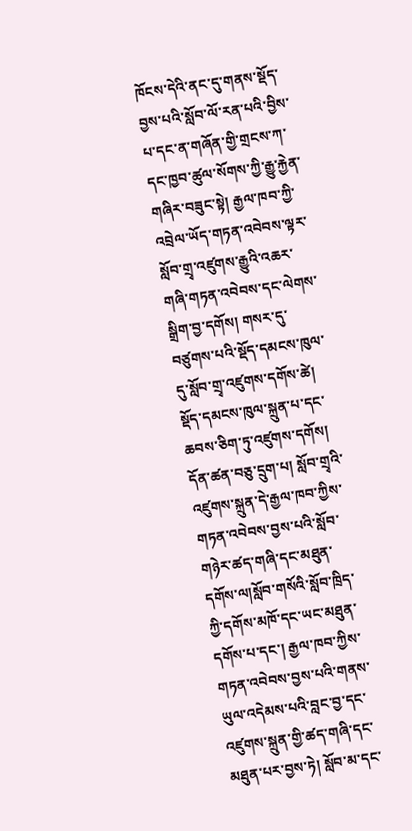ཁོངས་དེའི་ནང་དུ་གནས་སྡོད་བྱས་པའི་སློབ་ལོ་རན་པའི་བྱིས་པ་དང་ན་གཞོན་གྱི་གྲངས་ཀ་དང་ཁྱབ་ཚུལ་སོགས་ཀྱི་རྒྱུ་རྐྱེན་གཞིར་བཟུང་སྟེ། རྒྱལ་ཁབ་ཀྱི་འབྲེལ་ཡོད་གཏན་འབེབས་ལྟར་སློབ་གྲྭ་འཛུགས་རྒྱུའི་འཆར་གཞི་གཏན་འབེབས་དང་ལེགས་སྒྲིག་བྱ་དགོས། གསར་དུ་བཙུགས་པའི་སྡོད་དམངས་ཁུལ་དུ་སློབ་གྲྭ་འཛུགས་དགོས་ཚེ། སྡོད་དམངས་ཁུལ་སྐྲུན་པ་དང་ཆབས་ཅིག་ཏུ་འཛུགས་དགོས།
དོན་ཚན་བཅུ་དྲུག་པ། སློབ་གྲྭའི་འཛུགས་སྐྲུན་དེ་རྒྱལ་ཁབ་ཀྱིས་གཏན་འབེབས་བྱས་པའི་སློབ་གཉེར་ཚད་གཞི་དང་མཐུན་དགོས་ལ།སློབ་གསོའི་སློབ་ཁྲིད་ཀྱི་དགོས་མཁོ་དང་ཡང་མཐུན་དགོས་པ་དང་། རྒྱལ་ཁབ་ཀྱིས་གཏན་འབེབས་བྱས་པའི་གནས་ཡུལ་འདེམས་པའི་བླང་བྱ་དང་འཛུགས་སྐྲུན་གྱི་ཚད་གཞི་དང་མཐུན་པར་བྱས་ཏེ། སློབ་མ་དང་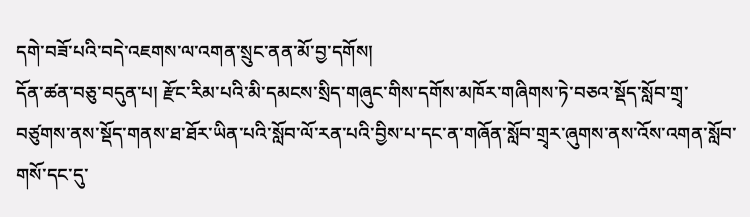དགེ་བཟོ་པའི་བདེ་འཇགས་ལ་འགན་སྲུང་ནན་མོ་བྱ་དགོས།
དོན་ཚན་བཅུ་བདུན་པ། རྫོང་རིམ་པའི་མི་དམངས་སྲིད་གཞུང་གིས་དགོས་མཁོར་གཞིགས་ཏེ་བཅའ་སྡོད་སློབ་གྲྭ་བཙུགས་ནས་སྡོད་གནས་ཐ་ཐོར་ཡིན་པའི་སློབ་ལོ་རན་པའི་བྱིས་པ་དང་ན་གཞོན་སློབ་གྲྭར་ཞུགས་ནས་འོས་འགན་སློབ་གསོ་དང་དུ་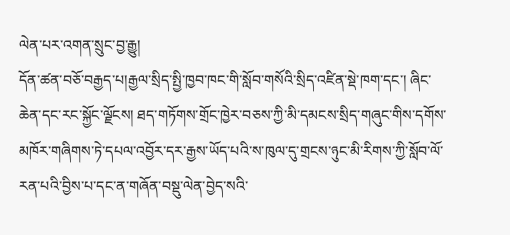ལེན་པར་འགན་སྲུང་བྱ་རྒྱུ།
དོན་ཚན་བཅོ་བརྒྱད་པ།རྒྱལ་སྲིད་སྤྱི་ཁྱབ་ཁང་གི་སློབ་གསོའི་སྲིད་འཛིན་སྡེ་ཁག་དང་། ཞིང་ཆེན་དང་རང་སྐྱོང་ལྗོངས། ཐད་གཏོགས་གྲོང་ཁྱེར་བཅས་ཀྱི་མི་དམངས་སྲིད་གཞུང་གིས་དགོས་མཁོར་གཞིགས་ཏེ་དཔལ་འབྱོར་དར་རྒྱས་ཡོད་པའི་ས་ཁུལ་དུ་གྲངས་ཉུང་མི་རིགས་ཀྱི་སློབ་ལོ་རན་པའི་བྱིས་པ་དང་ན་གཞོན་བསྡུ་ལེན་བྱེད་སའི་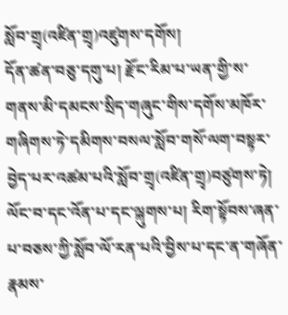སློབ་གྲྭ(འཛིན་གྲྭ)འཛུགས་དགོས།
དོན་ཚན་བཅུ་དགུ་པ། རྫོང་རིམ་པ་ཡན་གྱི་ས་གནས་མི་དམངས་སྲིད་གཞུང་གིས་དགོས་མཁོར་གཞིགས་ཏེ་དམིགས་བསལ་སློབ་གསོ་ལག་བསྟར་བྱེད་པར་འཚམ་པའི་སློབ་གྲྭ(འཛིན་གྲྭ)བཙུགས་ཏེ། ལོང་བ་དང་འོན་པ་དང་ལྐུགས་པ། རིག་སྟོབས་ཞན་པ་བཅས་ཀྱི་སློབ་ལོ་རན་པའི་བྱིས་པ་དང་ན་གཞོན་རྣམས་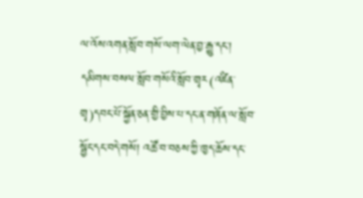ལ་འོས་འགན་སློབ་གསོ་ལག་ལེན་བྱ་རྒྱུ་དང་། དམིགས་བསལ་སློབ་གསོའི་སློབ་གྲྭར(འཛིན་གྲྭ)དབང་པོ་སྐྱོན་ཅན་གྱི་བྱིས་པ་དང་ན་གཞོན་ལ་སློབ་སྦྱོང་དང་བདེ་གསོ། འཚོ་བ་བཅས་ཀྱི་ཁྱད་ཆོས་དང་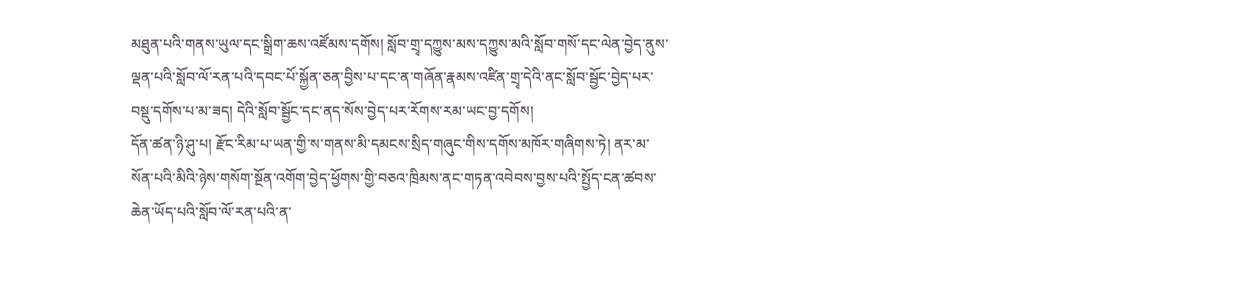མཐུན་པའི་གནས་ཡུལ་དང་སྒྲིག་ཆས་འཛོམས་དགོས། སློབ་གྲྭ་དཀྱུས་མས་དཀྱུས་མའི་སློབ་གསོ་དང་ལེན་བྱེད་ནུས་ལྡན་པའི་སློབ་ལོ་རན་པའི་དབང་པོ་སྐྱོན་ཅན་བྱིས་པ་དང་ན་གཞོན་རྣམས་འཛིན་གྲྭ་དེའི་ནང་སློབ་སྦྱོང་བྱེད་པར་བསྡུ་དགོས་པ་མ་ཟད། དེའི་སློབ་སྦྱོང་དང་ནད་སོས་བྱེད་པར་རོགས་རམ་ཡང་བྱ་དགོས།
དོན་ཚན་ཉི་ཤུ་པ། རྫོང་རིམ་པ་ཡན་གྱི་ས་གནས་མི་དམངས་སྲིད་གཞུང་གིས་དགོས་མཁོར་གཞིགས་ཏེ། ནར་མ་སོན་པའི་མིའི་ཉེས་གསོག་སྔོན་འགོག་བྱེད་ཕྱོགས་གྱི་བཅའ་ཁྲིམས་ནང་གཏན་འབེབས་བྱས་པའི་སྤྱོད་ངན་ཚབས་ཆེན་ཡོད་པའི་སློབ་ལོ་རན་པའི་ན་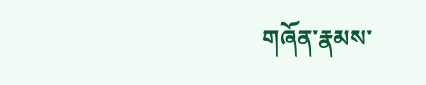གཞོན་རྣམས་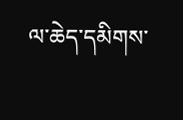ལ་ཆེད་དམིགས་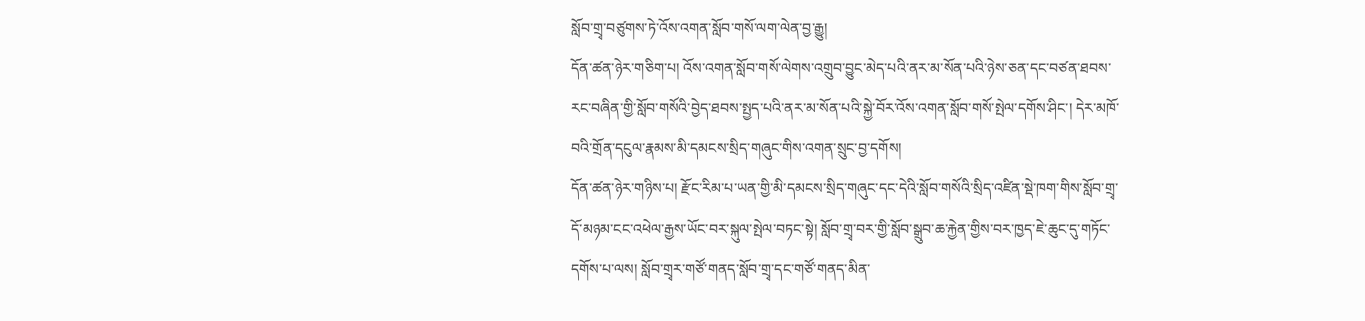སློབ་གྲྭ་བཙུགས་ཏེ་འོས་འགན་སློབ་གསོ་ལག་ལེན་བྱ་རྒྱུ།
དོན་ཚན་ཉེར་གཅིག་པ། འོས་འགན་སློབ་གསོ་ལེགས་འགྲུབ་བྱུང་མེད་པའི་ནར་མ་སོན་པའི་ཉེས་ཅན་དང་བཙན་ཐབས་རང་བཞིན་གྱི་སློབ་གསོའི་བྱེད་ཐབས་སྤྱད་པའི་ནར་མ་སོན་པའི་སྐྱེ་བོར་འོས་འགན་སློབ་གསོ་སྤེལ་དགོས་ཤིང་། དེར་མཁོ་བའི་གྲོན་དངུལ་རྣམས་མི་དམངས་སྲིད་གཞུང་གིས་འགན་སྲུང་བྱ་དགོས།
དོན་ཚན་ཉེར་གཉིས་པ། རྫོང་རིམ་པ་ཡན་གྱི་མི་དམངས་སྲིད་གཞུང་དང་དེའི་སློབ་གསོའི་སྲིད་འཛིན་སྡེ་ཁག་གིས་སློབ་གྲྭ་དོ་མཉམ་ངང་འཕེལ་རྒྱས་ཡོང་བར་སྐུལ་སྤེལ་བཏང་སྟེ། སློབ་གྲྭ་བར་གྱི་སློབ་སྒྲུབ་ཆ་རྐྱེན་གྱིས་བར་ཁྱད་ཇེ་ཆུང་དུ་གཏོང་དགོས་པ་ལས། སློབ་གྲྭར་གཙོ་གནད་སློབ་གྲྭ་དང་གཙོ་གནད་མིན་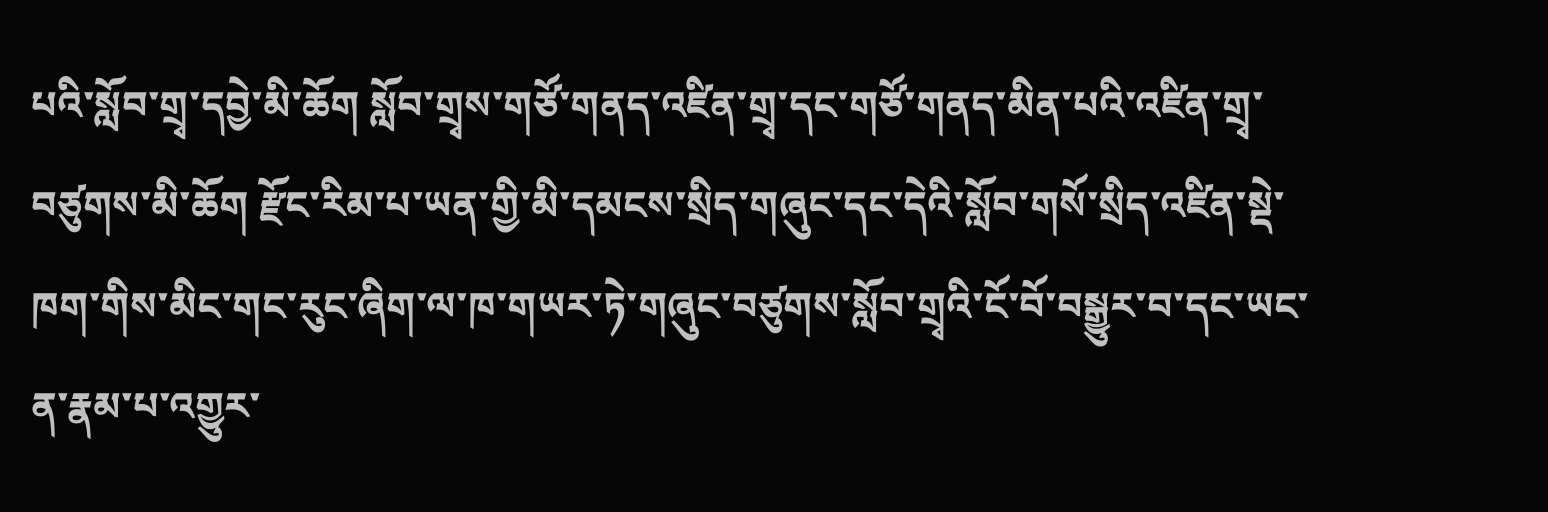པའི་སློབ་གྲྭ་དབྱེ་མི་ཆོག སློབ་གྲྭས་གཙོ་གནད་འཛིན་གྲྭ་དང་གཙོ་གནད་མིན་པའི་འཛིན་གྲྭ་བཙུགས་མི་ཆོག རྫོང་རིམ་པ་ཡན་གྱི་མི་དམངས་སྲིད་གཞུང་དང་དེའི་སློབ་གསོ་སྲིད་འཛིན་སྡེ་ཁག་གིས་མིང་གང་རུང་ཞིག་ལ་ཁ་གཡར་ཏེ་གཞུང་བཙུགས་སློབ་གྲྭའི་ངོ་བོ་བསྒྱུར་བ་དང་ཡང་ན་རྣམ་པ་འགྱུར་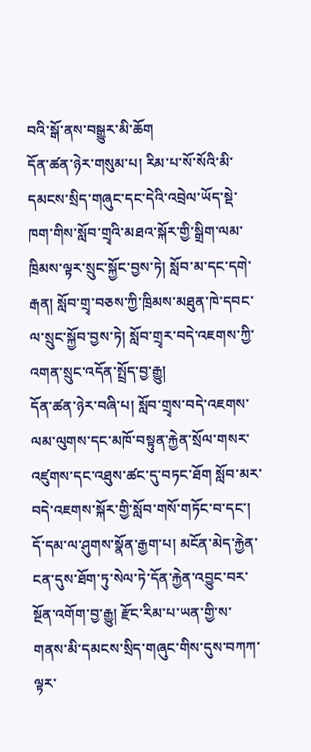བའི་སྒོ་ནས་བསྒྱུར་མི་ཆོག
དོན་ཚན་ཉེར་གསུམ་པ། རིམ་པ་སོ་སོའི་མི་དམངས་སྲིད་གཞུང་དང་དེའི་འབྲེལ་ཡོད་སྡེ་ཁག་གིས་སློབ་གྲྭའི་མཐའ་སྐོར་གྱི་སྒྲིག་ལམ་ཁྲིམས་ལྟར་སྲུང་སྐྱོང་བྱས་ཏེ། སློབ་མ་དང་དགེ་རྒན། སློབ་གྲྭ་བཅས་ཀྱི་ཁྲིམས་མཐུན་ཁེ་དབང་ལ་སྲུང་སྐྱོབ་བྱས་ཏེ། སློབ་གྲྭར་བདེ་འཇགས་ཀྱི་འགན་སྲུང་འདོན་སྤྲོད་བྱ་རྒྱུ།
དོན་ཚན་ཉེར་བཞི་པ། སློབ་གྲྭས་བདེ་འཇགས་ལམ་ལུགས་དང་མཁོ་བསྟུན་རྐྱེན་སྲོལ་གསར་འཛུགས་དང་འཐུས་ཚང་དུ་བཏང་ཐོག སློབ་མར་བདེ་འཇགས་སྐོར་གྱི་སློབ་གསོ་གཏོང་བ་དང་། དོ་དམ་ལ་ཤུགས་སྣོན་རྒྱག་པ། མངོན་མེད་རྐྱེན་ངན་དུས་ཐོག་ཏུ་སེལ་ཏེ་དོན་རྐྱེན་འབྱུང་བར་སྔོན་འགོག་བྱ་རྒྱུ། རྫོང་རིམ་པ་ཡན་གྱི་ས་གནས་མི་དམངས་སྲིད་གཞུང་གིས་དུས་བཀཀ་ལྟར་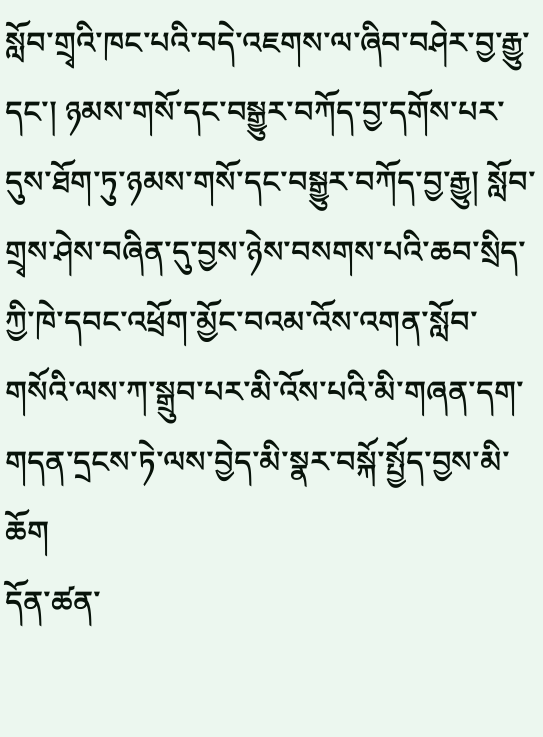སློབ་གྲྭའི་ཁང་པའི་བདེ་འཇགས་ལ་ཞིབ་བཤེར་བྱ་རྒྱུ་དང་། ཉམས་གསོ་དང་བསྒྱུར་བཀོད་བྱ་དགོས་པར་དུས་ཐོག་ཏུ་ཉམས་གསོ་དང་བསྒྱུར་བཀོད་བྱ་རྒྱུ། སློབ་གྲྭས་ཤེས་བཞིན་དུ་བྱས་ཉེས་བསགས་པའི་ཆབ་སྲིད་ཀྱི་ཁེ་དབང་འཕྲོག་མྱོང་བའམ་འོས་འགན་སློབ་གསོའི་ལས་ཀ་སྒྲུབ་པར་མི་འོས་པའི་མི་གཞན་དག་གདན་དྲངས་ཏེ་ལས་བྱེད་མི་སྣར་བསྐོ་སྤྱོད་བྱས་མི་ཆོག
དོན་ཚན་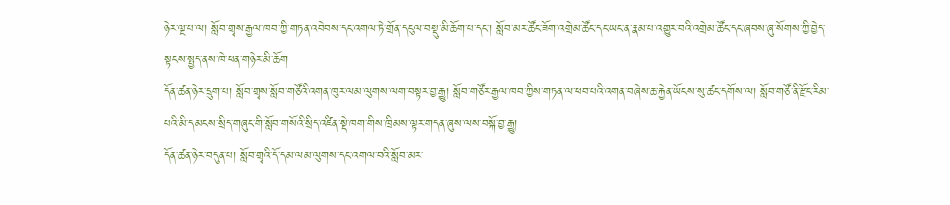ཉེར་ལྔ་པ་ལ། སློབ་གྲྭས་རྒྱལ་ཁབ་ཀྱི་གཏན་འབེབས་དང་འགལ་ཏེ་གྲོན་དངུལ་བསྡུ་མི་ཆོག་པ་དང་། སློབ་མར་ཚོང་ཟོག་འགྲེམ་ཚོང་དང་ཡང་ན་རྣམ་པ་འགྱུར་བའི་འགྲེམ་ཚོང་དང་ཞབས་ཞུ་སོགས་ཀྱི་བྱེད་སྟངས་སྤྱད་ནས་ཁེ་ཕན་གཉེར་མི་ཆོག
དོན་ཚན་ཉེར་དྲུག་པ། སློབ་གྲྭས་སློབ་གཙོའི་འགན་ཁུར་ལམ་ལུགས་ལག་བསྟར་བྱ་རྒྱུ། སློབ་གཙོར་རྒྱལ་ཁབ་ཀྱིས་གཏན་ལ་ཕབ་པའི་འགན་བཞེས་ཆ་རྐྱེན་ཡོངས་སུ་ཚང་དགོས་ལ། སློབ་གཙོ་ནི་རྫོང་རིམ་པའི་མི་དམངས་སྲིད་གཞུང་གི་སློབ་གསོའི་སྲིད་འཛིན་སྡེ་ཁག་གིས་ཁྲིམས་ལྟར་གདན་ཞུས་ལས་བསྐོ་བྱ་རྒྱུ།
དོན་ཚན་ཉེར་བདུན་པ། སློབ་གྲྭའི་དོ་དམ་ལམ་ལུགས་དང་འགལ་བའི་སློབ་མར་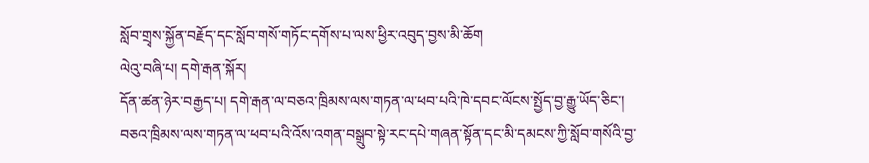སློབ་གྲྭས་སྐྱོན་བརྗོད་དང་སློབ་གསོ་གཏོང་དགོས་པ་ལས་ཕྱིར་འབུད་བྱས་མི་ཆོག
ལེའུ་བཞི་པ། དགེ་རྒན་སྐོར།
དོན་ཚན་ཉེར་བརྒྱད་པ། དགེ་རྒན་ལ་བཅའ་ཁྲིམས་ལས་གཏན་ལ་ཕབ་པའི་ཁེ་དབང་ལོངས་སྤྱོད་བྱ་རྒྱུ་ཡོད་ཅིང་། བཅའ་ཁྲིམས་ལས་གཏན་ལ་ཕབ་པའི་འོས་འགན་བསྒྲུབ་སྟེ་རང་དཔེ་གཞན་སྟོན་དང་མི་དམངས་ཀྱི་སློབ་གསོའི་བྱ་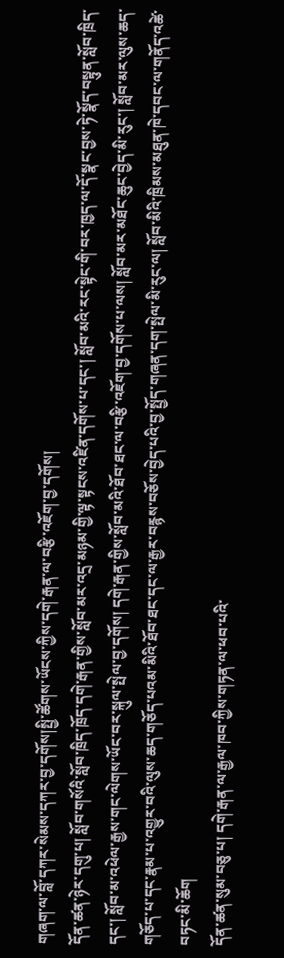གཞག་ལ་བློ་དཀར་སེམས་དཀར་བྱ་དགོས།སྤྱི་ཚོགས་ཡོངས་ཀྱིས་དགེ་རྒན་ལ་བརྩི་འཇོག་བྱ་དགོས།
དོན་ཚན་ཉེར་དགུ་པ། སློབ་གསོའི་སློབ་ཁྲིད་ཁྲོད་དགེ་རྒན་གྱིས་སློབ་མར་འདྲ་མཉམ་གྱི་ལྟ་སྟངས་འཛིན་དགོས་པ་དང་། སློབ་མའི་རང་སྟེང་གི་བར་ཁྱད་ལ་དོ་སྣང་བྱས་ཏེ་སྣོད་བསྟུན་སློབ་ཁྲིད་དང་། སློབ་མ་འཕེལ་རྒྱས་གང་ལེགས་ཡོང་བར་སྐུལ་སྤེལ་བྱ་དགོས། དགེ་རྒན་གྱིས་སློབ་མའི་ཐོབ་ཐང་ལ་བརྩི་འཇོག་བྱ་དགོས་པ་ལས། སློབ་མར་མཐོང་ཆུང་བྱེད་མི་རུང་། སློབ་མར་ལུས་ཆད་གཅོད་པ་དང་རྣམ་པ་འགྱུར་བའི་ལུས་ཆད་གཅོད་པའམ་མིའི་ཐོབ་ཐང་དང་ལ་རྒྱར་བརྙས་བཅོས་བྱེད་པའི་བྱ་སྤྱོད་གཞན་དག་སྤེལ་མི་རུང་ལ། སློབ་མིའི་ཁྲིམས་མཐུན་ཁེ་དབང་ལ་གནོད་འཚེ་བཏང་མི་ཆོག
དོན་ཚན་སུམ་བཅུ་པ། དགེ་རྒན་ལ་རྒྱལ་ཁབ་ཀྱིས་གཏན་ལ་ཕབ་པའི་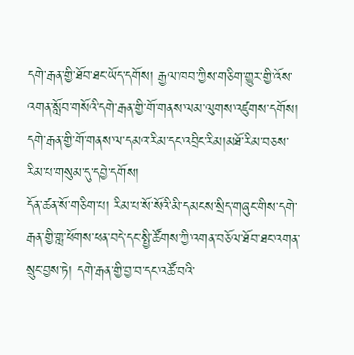དགེ་རྒན་གྱི་ཐོབ་ཐང་ཡོད་དགོས། རྒྱལ་ཁབ་ཀྱིས་གཅིག་གྱུར་གྱི་འོས་འགན་སློབ་གསོའི་དགེ་རྒན་གྱི་གོ་གནས་ལམ་ལུགས་འཛུགས་དགོས། དགེ་རྒན་གྱི་གོ་གནས་ལ་དམའ་རིམ་དང་འབྲིང་རིམ།མཐོ་རིམ་བཅས་རིམ་པ་གསུམ་དུ་དབྱེ་དགོས།
དོན་ཚན་སོ་གཅིག་པ། རིམ་པ་སོ་སོའི་མི་དམངས་སྲིད་གཞུང་གིས་དགེ་རྒན་གྱི་གླ་ཕོགས་ཕན་བདེ་དང་སྤྱི་ཚོགས་ཀྱི་འགན་བཅོལ་ཐོབ་ཐང་འགན་སྲུང་བྱས་ཏེ། དགེ་རྒན་གྱི་བྱ་བ་དང་འཚོ་བའི་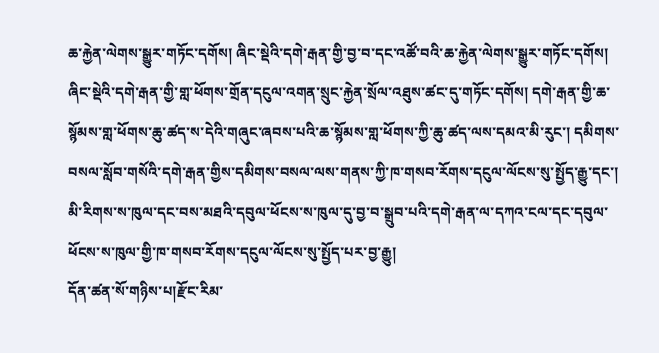ཆ་རྐྱེན་ལེགས་སྒྱུར་གཏོང་དགོས། ཞིང་སྡེའི་དགེ་རྒན་གྱི་བྱ་བ་དང་འཚོ་བའི་ཆ་རྐྱེན་ལེགས་སྒྱུར་གཏོང་དགོས། ཞིང་སྡེའི་དགེ་རྒན་གྱི་གླ་ཕོགས་གྲོན་དངུལ་འགན་སྲུང་རྐྱེན་སྲོལ་འཐུས་ཚང་དུ་གཏོང་དགོས། དགེ་རྒན་གྱི་ཆ་སྙོམས་གླ་ཕོགས་ཆུ་ཚད་ས་དེའི་གཞུང་ཞབས་པའི་ཆ་སྙོམས་གླ་ཕོགས་ཀྱི་ཆུ་ཚད་ལས་དམའ་མི་རུང་། དམིགས་བསལ་སློབ་གསོའི་དགེ་རྒན་གྱིས་དམིགས་བསལ་ལས་གནས་ཀྱི་ཁ་གསབ་རོགས་དངུལ་ལོངས་སུ་སྤྱོད་རྒྱུ་དང་། མི་རིགས་ས་ཁུལ་དང་བས་མཐའི་དབུལ་ཕོངས་ས་ཁུལ་དུ་བྱ་བ་སྒྲུབ་པའི་དགེ་རྒན་ལ་དཀའ་ངལ་དང་དབུལ་ཕོངས་ས་ཁུལ་གྱི་ཁ་གསབ་རོགས་དངུལ་ལོངས་སུ་སྤྱོད་པར་བྱ་རྒྱུ།
དོན་ཚན་སོ་གཉིས་པ།རྫོང་རིམ་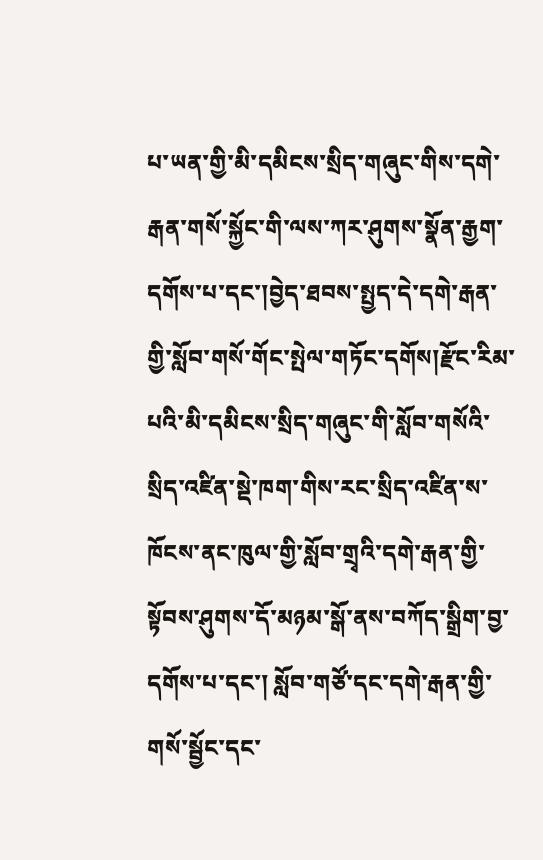པ་ཡན་གྱི་མི་དམིངས་སྲིད་གཞུང་གིས་དགེ་རྒན་གསོ་སྐྱོང་གི་ལས་ཀར་ཤུགས་སྣོན་རྒྱག་དགོས་པ་དང་།བྱེད་ཐབས་སྤྱད་དེ་དགེ་རྒན་གྱི་སློབ་གསོ་གོང་སྤེལ་གཏོང་དགོས།རྫོང་རིམ་པའི་མི་དམིངས་སྲིད་གཞུང་གི་སློབ་གསོའི་སྲིད་འཛིན་སྡེ་ཁག་གིས་རང་སྲིད་འཛིན་ས་ཁོངས་ནང་ཁུལ་གྱི་སློབ་གྲྭའི་དགེ་རྒན་གྱི་སྟོབས་ཤུགས་དོ་མཉམ་སྒོ་ནས་བཀོད་སྒྲིག་བྱ་དགོས་པ་དང་། སློབ་གཙོ་དང་དགེ་རྒན་གྱི་གསོ་སྦྱོང་དང་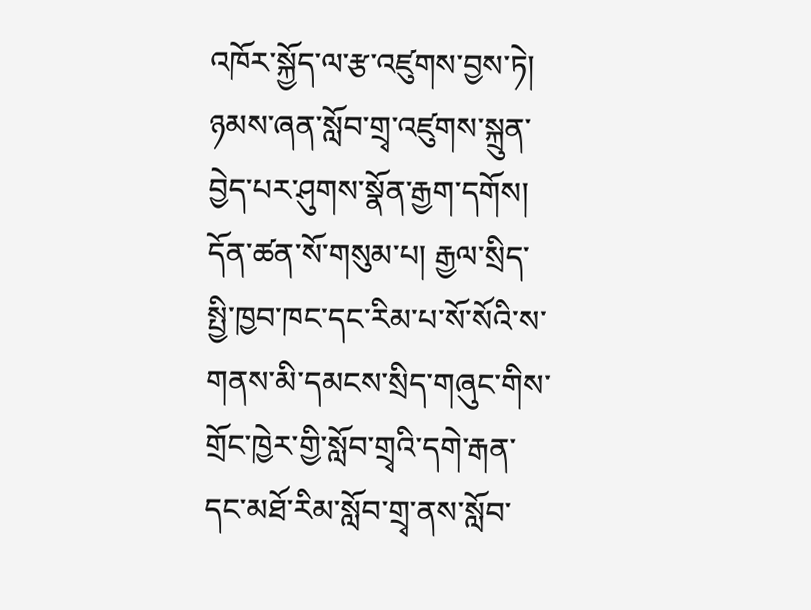འཁོར་སྐྱོད་ལ་རྩ་འཛུགས་བྱས་ཏེ། ཉམས་ཞན་སློབ་གྲྭ་འཛུགས་སྐྲུན་བྱེད་པར་ཤུགས་སྣོན་རྒྱག་དགོས།
དོན་ཚན་སོ་གསུམ་པ། རྒྱལ་སྲིད་སྤྱི་ཁྱབ་ཁང་དང་རིམ་པ་སོ་སོའི་ས་གནས་མི་དམངས་སྲིད་གཞུང་གིས་གྲོང་ཁྱེར་གྱི་སློབ་གྲྭའི་དགེ་རྒན་དང་མཐོ་རིམ་སློབ་གྲྭ་ནས་སློབ་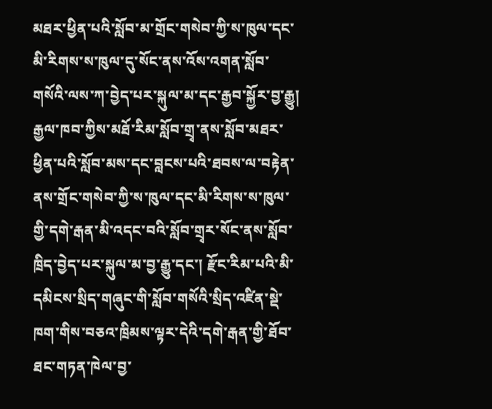མཐར་ཕྱིན་པའི་སློབ་མ་གྲོང་གསེབ་ཀྱི་ས་ཁུལ་དང་མི་རིགས་ས་ཁུལ་དུ་སོང་ནས་འོས་འགན་སློབ་གསོའི་ལས་ཀ་བྱེད་པར་སྐུལ་མ་དང་རྒྱབ་སྐྱོར་བྱ་རྒྱུ། རྒྱལ་ཁབ་ཀྱིས་མཐོ་རིམ་སློབ་གྲྭ་ནས་སློབ་མཐར་ཕྱིན་པའི་སློབ་མས་དང་བླངས་པའི་ཐབས་ལ་བརྟེན་ནས་གྲོང་གསེབ་ཀྱི་ས་ཁུལ་དང་མི་རིགས་ས་ཁུལ་གྱི་དགེ་རྒན་མི་འདང་བའི་སློབ་གྲྭར་སོང་ནས་སློབ་ཁྲིད་བྱེད་པར་སྐུལ་མ་བྱ་རྒྱུ་དང་། རྫོང་རིམ་པའི་མི་དམིངས་སྲིད་གཞུང་གི་སློབ་གསོའི་སྲིད་འཛིན་སྡེ་ཁག་གིས་བཅའ་ཁྲིམས་ལྟར་དེའི་དགེ་རྒན་གྱི་ཐོབ་ཐང་གཏན་ཁེལ་བྱ་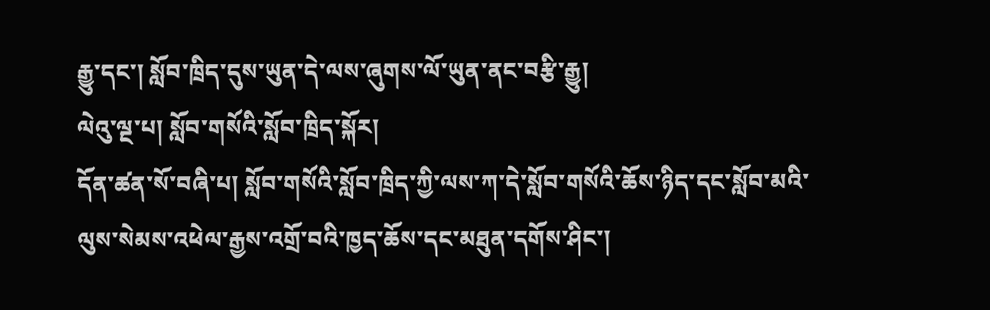རྒྱུ་དང་། སློབ་ཁྲིད་དུས་ཡུན་དེ་ལས་ཞུགས་ལོ་ཡུན་ནང་བརྩི་རྒྱུ།
ལེའུ་ལྔ་པ། སློབ་གསོའི་སློབ་ཁྲིད་སྐོར།
དོན་ཚན་སོ་བཞི་པ། སློབ་གསོའི་སློབ་ཁྲིད་ཀྱི་ལས་ཀ་དེ་སློབ་གསོའི་ཆོས་ཉིད་དང་སློབ་མའི་ལུས་སེམས་འཕེལ་རྒྱས་འགྲོ་བའི་ཁྱད་ཆོས་དང་མཐུན་དགོས་ཤིང་།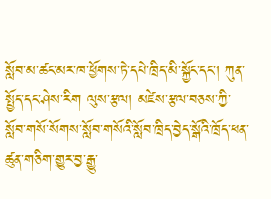སློབ་མ་ཚང་མར་ཁ་ཕྱོགས་ཏེ་དཔེ་ཁྲིད་མི་སྐྱོང་དང་། ཀུན་སྤྱོད་དང་ཤེས་རིག ལུས་རྩལ། མཛེས་རྩལ་བཅས་ཀྱི་སློབ་གསོ་སོགས་སློབ་གསོའི་སློབ་ཁྲིད་བྱེད་སྒོའི་ཁྲོད་ཕན་ཚུན་གཅིག་གྱུར་བྱ་རྒྱུ་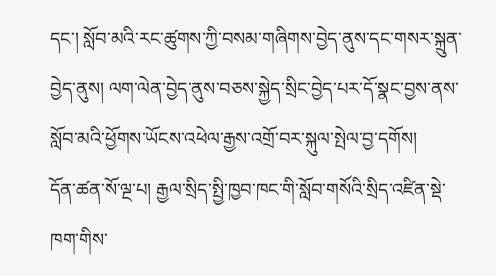དང་། སློབ་མའི་རང་ཚུགས་ཀྱི་བསམ་གཞིགས་བྱེད་ནུས་དང་གསར་སྐྲུན་བྱེད་ནུས། ལག་ལེན་བྱེད་ནུས་བཅས་སྐྱེད་སྲིང་བྱེད་པར་དོ་སྣང་བྱས་ནས་སློབ་མའི་ཕྱོགས་ཡོངས་འཕེལ་རྒྱས་འགྲོ་བར་སྐུལ་སྤེལ་བྱ་དགོས།
དོན་ཚན་སོ་ལྔ་པ། རྒྱལ་སྲིད་སྤྱི་ཁྱབ་ཁང་གི་སློབ་གསོའི་སྲིད་འཛིན་སྡེ་ཁག་གིས་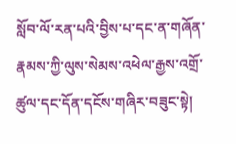སློབ་ལོ་རན་པའི་བྱིས་པ་དང་ན་གཞོན་རྣམས་ཀྱི་ལུས་སེམས་འཕེལ་རྒྱས་འགྲོ་ཚུལ་དང་དོན་དངོས་གཞིར་བཟུང་སྟེ།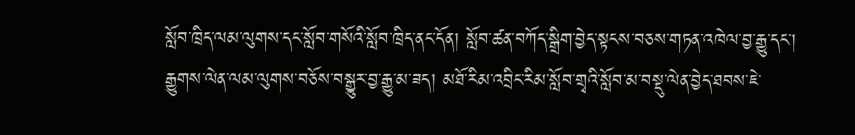སློབ་ཁྲིད་ལམ་ལུགས་དང་སློབ་གསོའི་སློབ་ཁྲིད་ནང་དོན། སློབ་ཚན་བཀོད་སྒྲིག་བྱེད་སྟངས་བཅས་གཏན་འཁེལ་བྱ་རྒྱུ་དང་། རྒྱུགས་ལེན་ལམ་ལུགས་བཅོས་བསྒྱུར་བྱ་རྒྱུ་མ་ཟད། མཐོ་རིམ་འབྲིང་རིམ་སློབ་གྲྭའི་སློབ་མ་བསྡུ་ལེན་བྱེད་ཐབས་ཇེ་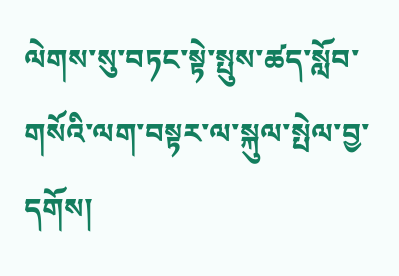ལེགས་སུ་བཏང་སྟེ་སྤུས་ཚད་སློབ་གསོའི་ལག་བསྟར་ལ་སྐུལ་སྤེལ་བྱ་དགོས།